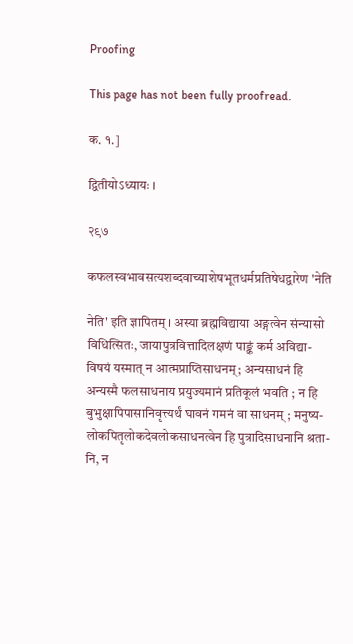Proofing

This page has not been fully proofread.

क. १.]

द्वितीयोऽध्यायः ।

२९७

कफलस्वभावसत्यशब्दवाच्याशेषभूतधर्मप्रतिषेधद्वारेण 'नेति

नेति' इति ज्ञापितम् । अस्या ब्रह्मविद्याया अङ्गत्वेन संन्यासो
विधित्सितः, जायापुत्रवित्तादिलक्षणं पाङ्कं कर्म अविद्या-
विषयं यस्मात् न आत्मप्राप्तिसाधनम्; अन्यसाधनं हि
अन्यस्मै फलसाधनाय प्रयुज्यमानं प्रतिकूलं भवति ; न हि
बुभुक्षापिपासानिवृत्त्यर्थं घावनं गमनं वा साधनम् ; मनुष्य-
लोकपितृलोकदेवलोकसाधनत्वेन हि पुत्रादिसाधनानि श्रता-
नि, न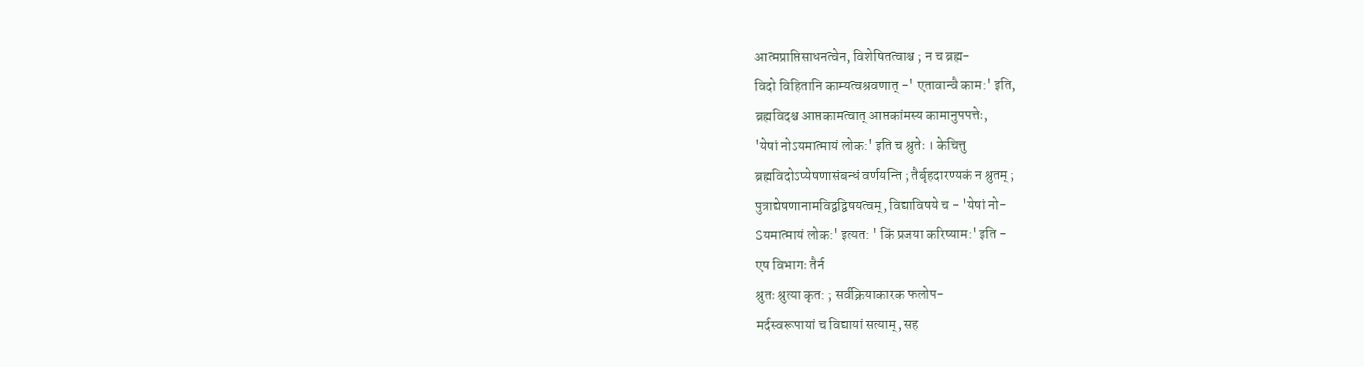आत्मप्राप्तिसाधनत्वेन, विशेषितत्वाश्च ; न च ब्रह्म-
विदो विहितानि काम्यत्वश्रवणात् -' एतावान्वै काम:' इति,
ब्रह्मविदश्च आप्तकामत्वात् आप्तकांमस्य कामानुपपत्तेः,
'येषां नोऽयमात्मायं लोक:' इति च श्रुतेः । केचित्तु
ब्रह्मविदोऽप्येषणासंबन्धं वर्णयन्ति ; तैर्बृहदारण्यकं न श्रुतम् ;
पुत्राद्येषणानामविद्वद्विषयत्वम्, विद्याविषये च - 'येषां नो-
Sयमात्मायं लोक:' इत्यत: ' किं प्रजया करिष्याम:' इति -
एष विभागः तैर्न
श्रुतः श्रुत्या कृत: ; सर्वक्रियाकारक फलोप-
मर्दस्वरूपायां च विद्यायां सत्याम्, सह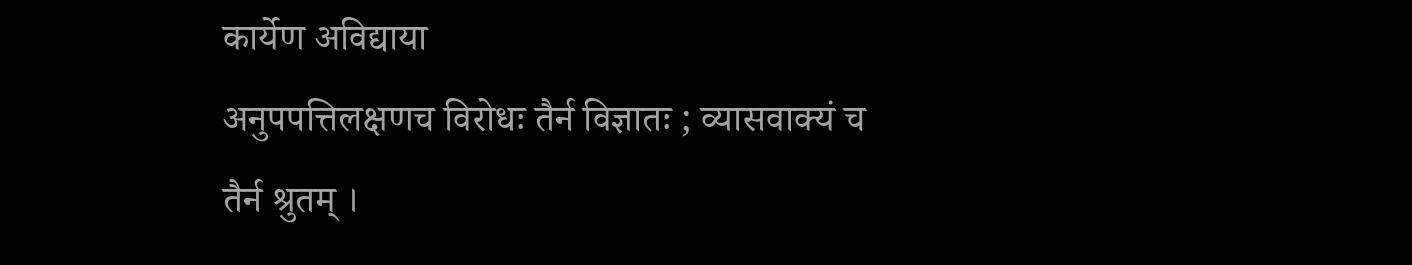कार्येण अविद्याया
अनुपपत्तिलक्षणच विरोधः तैर्न विज्ञातः ; व्यासवाक्यं च
तैर्न श्रुतम् ।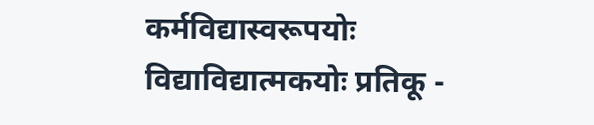कर्मविद्यास्वरूपयोः विद्याविद्यात्मकयोः प्रतिकू -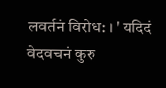लवर्तनं विरोध: । ' यदिदं वेदवचनं कुरु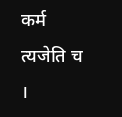कर्म त्यजेति च ।